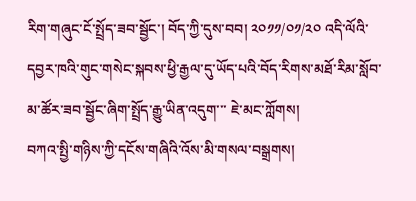རིག་གཞུང་ངོ་སྤྲོད་ཟབ་སྦྱོང་། བོད་ཀྱི་དུས་བབ། ༢༠༡༡/༠༡/༢༠ འདི་ལོའི་དབྱར་ཁའི་གུང་གསེང་སྐབས་ཕྱི་རྒྱལ་དུ་ཡོད་པའི་བོད་རིགས་མཐོ་རིམ་སློབ་མ་ཚོར་ཟབ་སྦྱོང་ཞིག་སྤྲོད་རྒྱུ་ཡིན་འདུག་་་ ཇེ་མང་ཀློགས།
བཀའ་སྤྱི་གཉིས་ཀྱི་དངོས་གཞིའི་འོས་མི་གསལ་བསྒྲགས།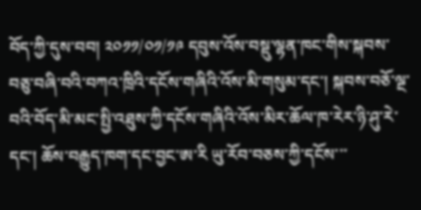བོད་ཀྱི་དུས་བབ། ༢༠༡༡/༠༡/༡༩ དབུས་འོས་བསྡུ་ལྷན་ཁང་གིས་སྐབས་བཅུ་བཞི་བའི་བཀའ་ཁྲིའི་དངོས་གཞིའི་འོས་མི་གསུམ་དང་། སྐབས་བཅོ་ལྔ་བའི་བོད་མི་མང་སྤྱི་འཐུས་ཀྱི་དངོས་གཞིའི་འོས་མིར་ཆོལ་ཁ་རེར་ཉི་ཤུ་རེ་དང་། ཆོས་བརྒྱུད་ཁག་དང་བྱང་ཨ་རི ཡུ་རོབ་བཅས་ཀྱི་དངོས་་་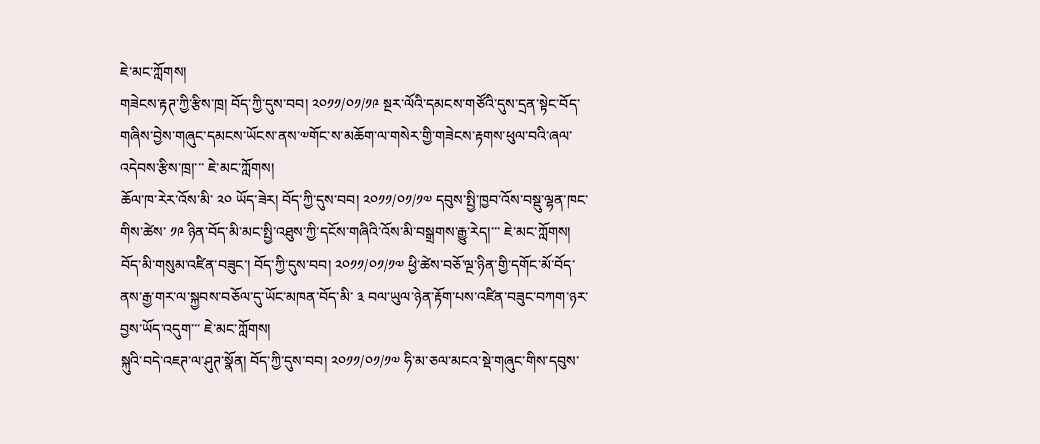ཇེ་མང་ཀློགས།
གཟེངས་རྟཊ་ཀྱི་རྩིས་ཁྲ། བོད་ཀྱི་དུས་བབ། ༢༠༡༡/༠༡/༡༩ སྔར་ལོའི་དམངས་གཙོའི་དུས་དྲན་སྟེང་བོད་གཞིས་བྱེས་གཞུང་དམངས་ཡོངས་ནས་༧གོང་ས་མཆོག་ལ་གསེར་གྱི་གཟེངས་རྟགས་ཕུལ་བའི་ཞལ་འདེབས་རྩིས་ཁྲ།་་་ ཇེ་མང་ཀློགས།
ཆོལ་ཁ་རེར་འོས་མི་ ༢༠ ཡོད་ཟེར། བོད་ཀྱི་དུས་བབ། ༢༠༡༡/༠༡/༡༧ དབུས་སྤྱི་ཁྱབ་འོས་བསྡུ་ལྷན་ཁང་གིས་ཚེས་ ༡༩ ཉིན་བོད་མི་མང་སྤྱི་འཐུས་ཀྱི་དངོས་གཞིའི་འོས་མི་བསྒྲགས་རྒྱུ་རེད།་་་ ཇེ་མང་ཀློགས།
བོད་མི་གསུམ་འཛིན་བཟུང་། བོད་ཀྱི་དུས་བབ། ༢༠༡༡/༠༡/༡༧ ཕྱི་ཚེས་བཅོ་ལྔ་ཉིན་གྱི་དགོང་མོ་བོད་ནས་རྒྱ་གར་ལ་སྐྱབས་བཅོལ་དུ་ཡོང་མཁན་བོད་མི་ ༣ བལ་ཡུལ་ཉེན་རྟོག་པས་འཛིན་བཟུང་བཀག་ཉར་བྱས་ཡོད་འདུག་་་ ཇེ་མང་ཀློགས།
སྐུའི་བདེ་འཇཊ་ལ་ཤུཊ་སྣོན། བོད་ཀྱི་དུས་བབ། ༢༠༡༡/༠༡/༡༧ ཧི་མ་ཅལ་མངའ་སྡེ་གཞུང་གིས་དབུས་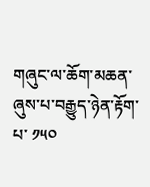གཞུང་ལ་ཆོག་མཆན་ཞུས་པ་བརྒྱུད་ཉེན་རྟོག་པ་ ༡༥༠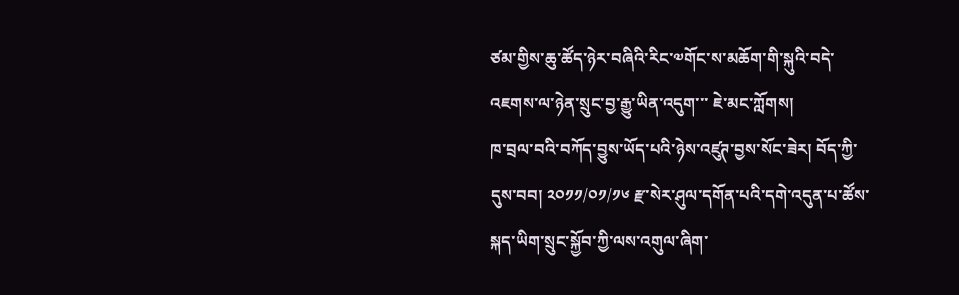ཙམ་གྱིས་ཆུ་ཚོད་ཉེར་བཞིའི་རིང་༧གོང་ས་མཆོག་གི་སྐུའི་བདེ་འཇགས་ལ་ཉེན་སྲུང་བྱ་རྒྱུ་ཡིན་འདུག་་་ ཇེ་མང་ཀློགས།
ཁ་བྲལ་བའི་བཀོད་བྱུས་ཡོད་པའི་ཉེས་འཛུཊ་བྱས་སོང་ཟེར། བོད་ཀྱི་དུས་བབ། ༢༠༡༡/༠༡/༡༦ རྫ་སེར་ཤུལ་དགོན་པའི་དགེ་འདུན་པ་ཚོས་སྐད་ཡིག་སྲུང་སྐྱོབ་ཀྱི་ལས་འགུལ་ཞིག་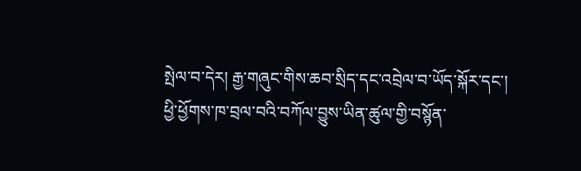སྤེལ་བ་དེར། རྒྱ་གཞུང་གིས་ཆབ་སྲིད་དང་འབྲེལ་བ་ཡོད་སྐོར་དང་། ཕྱི་ཕྱོགས་ཁ་བྲལ་བའི་བཀོལ་བྱུས་ཡིན་ཚུལ་གྱི་བསྙོན་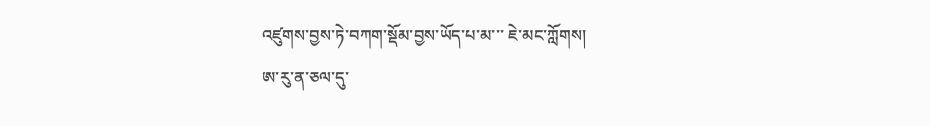འཛུགས་བྱས་ཏེ་བཀག་སྡོམ་བྱས་ཡོད་པ་མ་་་ ཇེ་མང་ཀློགས།
ཨ་རུ་ན་ཅལ་དུ་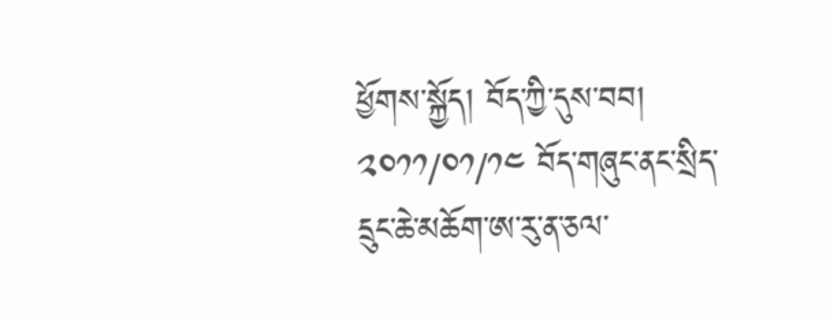ཕྱོགས་སྐྱོད། བོད་ཀྱི་དུས་བབ། ༢༠༡༡/༠༡/༡༤ བོད་གཞུང་ནང་སྲིད་དྲུང་ཆེ་མཆོག་ཨ་རུ་ན་ཅལ་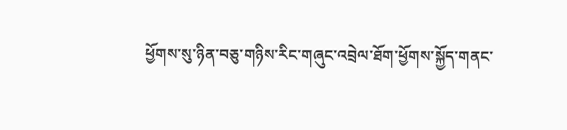ཕྱོགས་སུ་ཉིན་བཅུ་གཉིས་རིང་གཞུང་འབྲེལ་ཐོག་ཕྱོགས་སྐྱོད་གནང་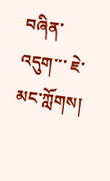བཞིན་འདུག་་་ ཇེ་མང་ཀློགས།